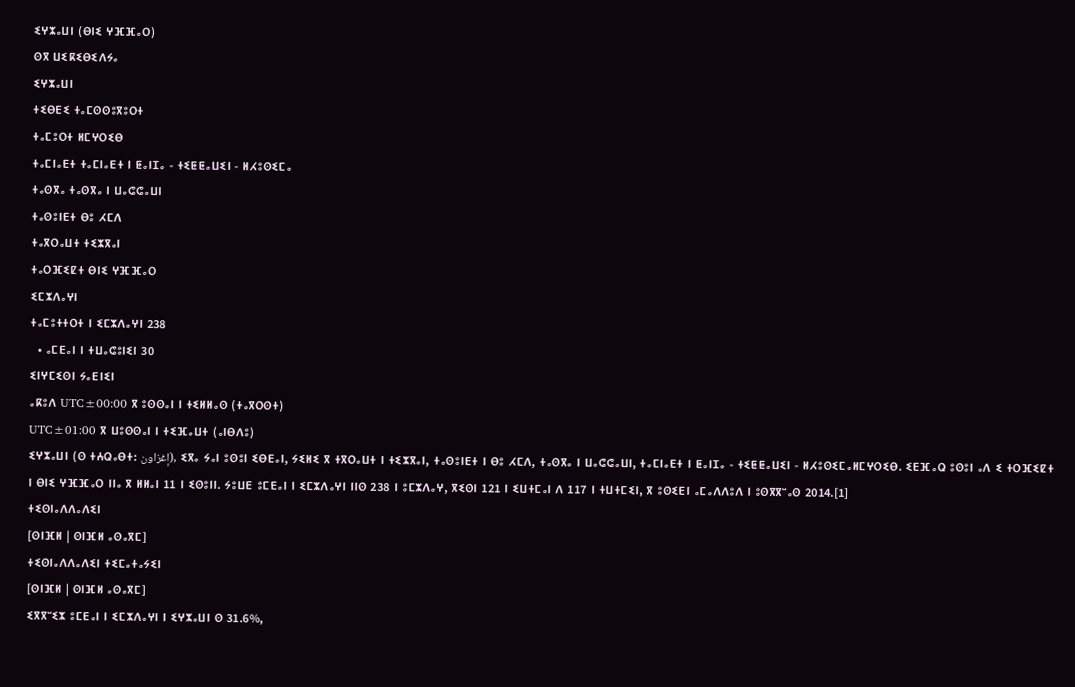ⵉⵖⵣⴰⵡⵏ (ⴱⵏⵉ ⵖⴼⴼⴰⵔ)
ⵙⴳ ⵡⵉⴽⵉⴱⵉⴷⵢⴰ
ⵉⵖⵣⴰⵡⵏ
ⵜⵉⴱⴹⵉ ⵜⴰⵎⵙⵙⵓⴳⵓⵔⵜ
ⵜⴰⵎⵓⵔⵜ ⵍⵎⵖⵔⵉⴱ
ⵜⴰⵎⵏⴰⴹⵜ ⵜⴰⵎⵏⴰⴹⵜ ⵏ ⵟⴰⵏⵊⴰ - ⵜⵉⵟⵟⴰⵡⵉⵏ - ⵍⵃⵓⵙⵉⵎⴰ
ⵜⴰⵙⴳⴰ ⵜⴰⵙⴳⴰ ⵏ ⵡⴰⵛⵛⴰⵡⵏ
ⵜⴰⵙⵓⵏⴹⵜ ⴱⵓ ⵃⵎⴷ
ⵜⴰⴳⵔⴰⵡⵜ ⵜⵉⵣⴳⴰⵏ
ⵜⴰⵔⴼⵉⵇⵜ ⴱⵏⵉ ⵖⴼⴼⴰⵔ
ⵉⵎⵣⴷⴰⵖⵏ
ⵜⴰⵎⵓⵜⵜⵔⵜ ⵏ ⵉⵎⵣⴷⴰⵖⵏ 238
  • ⴰⵎⴹⴰⵏ ⵏ ⵜⵡⴰⵛⵓⵏⵉⵏ 30
ⵉⵏⵖⵎⵉⵙⵏ ⵢⴰⴹⵏⵉⵏ
ⴰⴽⵓⴷ UTC±00:00 ⴳ ⵓⵙⵙⴰⵏ ⵏ ⵜⵉⵍⵍⴰⵙ (ⵜⴰⴳⵔⵙⵜ)
UTC±01:00 ⴳ ⵡⵓⵙⵙⴰⵏ ⵏ ⵜⵉⴼⴰⵡⵜ (ⴰⵏⴱⴷⵓ)
ⵉⵖⵣⴰⵡⵏ (ⵙ ⵜⵄⵕⴰⴱⵜ: إغزاون), ⵉⴳⴰ ⵢⴰⵏ ⵓⵙⵓⵏ ⵉⴱⴹⴰⵏ, ⵢⵉⵍⵉ ⴳ ⵜⴳⵔⴰⵡⵜ ⵏ ⵜⵉⵣⴳⴰⵏ, ⵜⴰⵙⵓⵏⴹⵜ ⵏ ⴱⵓ ⵃⵎⴷ, ⵜⴰⵙⴳⴰ ⵏ ⵡⴰⵛⵛⴰⵡⵏ, ⵜⴰⵎⵏⴰⴹⵜ ⵏ ⵟⴰⵏⵊⴰ - ⵜⵉⵟⵟⴰⵡⵉⵏ - ⵍⵃⵓⵙⵉⵎⴰⵍⵎⵖⵔⵉⴱ. ⵉⴹⴼⴰⵕ ⵓⵙⵓⵏ ⴰⴷ ⵉ ⵜⵔⴼⵉⵇⵜ ⵏ ⴱⵏⵉ ⵖⴼⴼⴰⵔ ⵏⵏⴰ ⴳ ⵍⵍⴰⵏ 11 ⵏ ⵉⵙⵓⵏⵏ. ⵢⵓⵡⴹ ⵓⵎⴹⴰⵏ ⵏ ⵉⵎⵣⴷⴰⵖⵏ ⵏⵏⵙ 238 ⵏ ⵓⵎⵣⴷⴰⵖ, ⴳⵉⵙⵏ 121 ⵏ ⵉⵡⵜⵎⴰⵏ ⴷ 117 ⵏ ⵜⵡⵜⵎⵉⵏ, ⴳ ⵓⵙⵉⴹⵏ ⴰⵎⴰⴷⴷⵓⴷ ⵏ ⵓⵙⴳⴳⵯⴰⵙ 2014.[1]
ⵜⵉⵙⵏⴰⴷⴷⴰⴷⵉⵏ
[ⵙⵏⴼⵍ | ⵙⵏⴼⵍ ⴰⵙⴰⴳⵎ]
ⵜⵉⵙⵏⴰⴷⴷⴰⴷⵉⵏ ⵜⵉⵎⴰⵜⴰⵢⵉⵏ
[ⵙⵏⴼⵍ | ⵙⵏⴼⵍ ⴰⵙⴰⴳⵎ]
ⵉⴳⴳⵯⵉⵣ ⵓⵎⴹⴰⵏ ⵏ ⵉⵎⵣⴷⴰⵖⵏ ⵏ ⵉⵖⵣⴰⵡⵏ ⵙ 31.6%,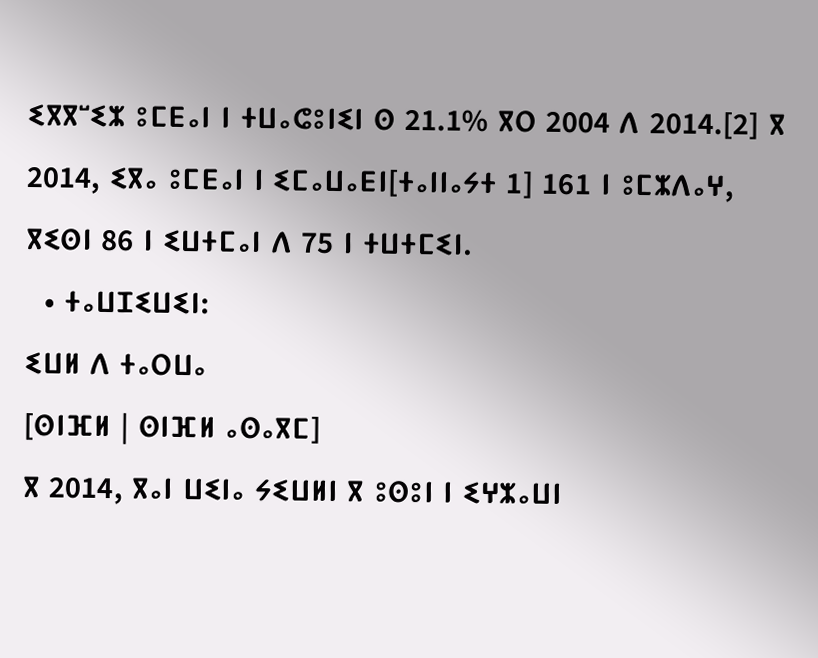ⵉⴳⴳⵯⵉⵣ ⵓⵎⴹⴰⵏ ⵏ ⵜⵡⴰⵛⵓⵏⵉⵏ ⵙ 21.1% ⴳⵔ 2004 ⴷ 2014.[2] ⴳ 2014, ⵉⴳⴰ ⵓⵎⴹⴰⵏ ⵏ ⵉⵎⴰⵡⴰⴹⵏ[ⵜⴰⵏⵏⴰⵢⵜ 1] 161 ⵏ ⵓⵎⵣⴷⴰⵖ, ⴳⵉⵙⵏ 86 ⵏ ⵉⵡⵜⵎⴰⵏ ⴷ 75 ⵏ ⵜⵡⵜⵎⵉⵏ.
  • ⵜⴰⵡⵊⵉⵡⵉⵏ:
ⵉⵡⵍ ⴷ ⵜⴰⵔⵡⴰ
[ⵙⵏⴼⵍ | ⵙⵏⴼⵍ ⴰⵙⴰⴳⵎ]
ⴳ 2014, ⴳⴰⵏ ⵡⵉⵏⴰ ⵢⵉⵡⵍⵏ ⴳ ⵓⵙⵓⵏ ⵏ ⵉⵖⵣⴰⵡⵏ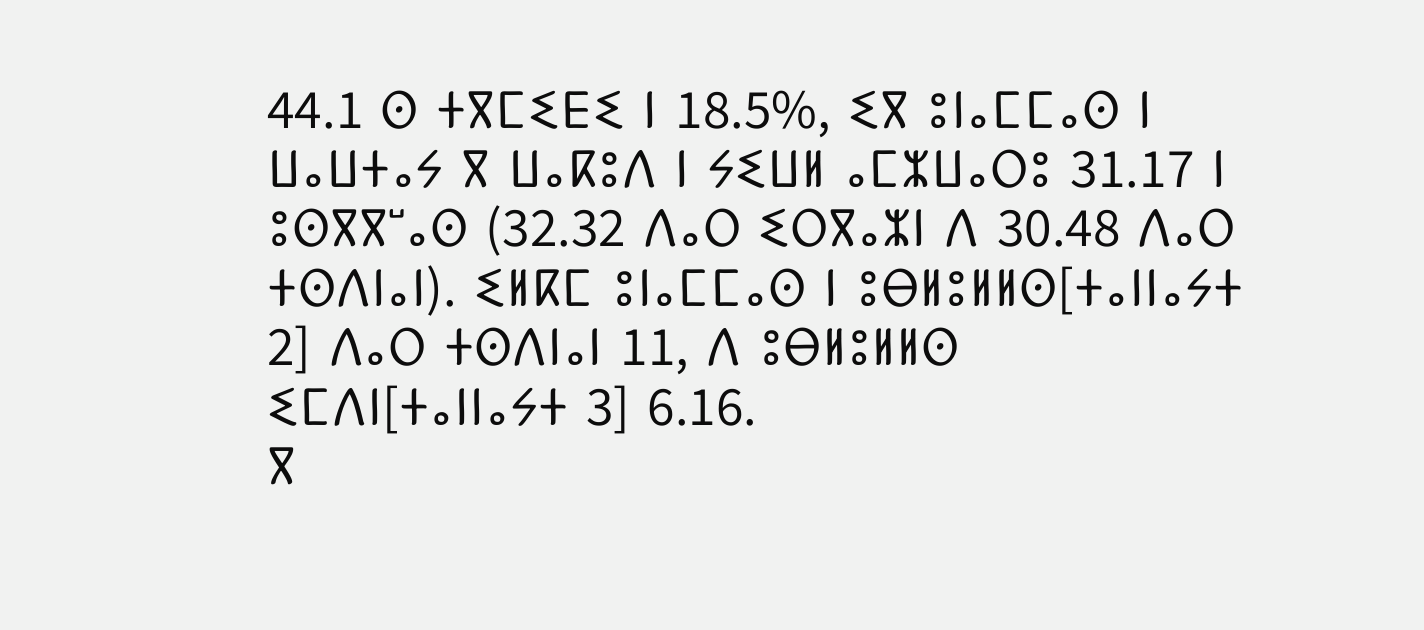44.1 ⵙ ⵜⴳⵎⵉⴹⵉ ⵏ 18.5%, ⵉⴳ ⵓⵏⴰⵎⵎⴰⵙ ⵏ ⵡⴰⵡⵜⴰⵢ ⴳ ⵡⴰⴽⵓⴷ ⵏ ⵢⵉⵡⵍ ⴰⵎⵣⵡⴰⵔⵓ 31.17 ⵏ ⵓⵙⴳⴳⵯⴰⵙ (32.32 ⴷⴰⵔ ⵉⵔⴳⴰⵣⵏ ⴷ 30.48 ⴷⴰⵔ ⵜⵙⴷⵏⴰⵏ). ⵉⵍⴽⵎ ⵓⵏⴰⵎⵎⴰⵙ ⵏ ⵓⴱⵍⵓⵍⵍⵙ[ⵜⴰⵏⵏⴰⵢⵜ 2] ⴷⴰⵔ ⵜⵙⴷⵏⴰⵏ 11, ⴷ ⵓⴱⵍⵓⵍⵍⵙ ⵉⵎⴷⵏ[ⵜⴰⵏⵏⴰⵢⵜ 3] 6.16.
ⴳ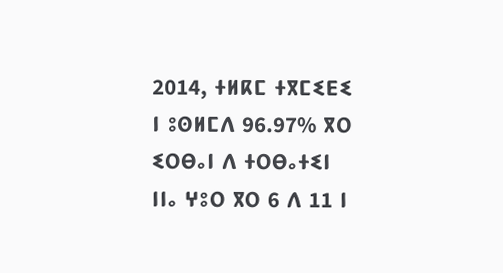2014, ⵜⵍⴽⵎ ⵜⴳⵎⵉⴹⵉ ⵏ ⵓⵙⵍⵎⴷ 96.97% ⴳⵔ ⵉⵔⴱⴰⵏ ⴷ ⵜⵔⴱⴰⵜⵉⵏ ⵏⵏⴰ ⵖⵓⵔ ⴳⵔ 6 ⴷ 11 ⵏ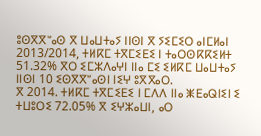ⵓⵙⴳⴳⵯⴰⵙ ⴳ ⵡⴰⵡⵜⴰⵢ ⵏⵏⵙⵏ ⴳ ⵢⵉⵎⵉⵔ ⴰⵏⵎⵍⴰⵏ 2013/2014, ⵜⵍⴽⵎ ⵜⴳⵎⵉⴹⵉ ⵏ ⵜⴰⵔⵙⴽⴽⵉⵍⵜ 51.32% ⴳⵔ ⵉⵎⵣⴷⴰⵖⵏ ⵏⵏⴰ ⵎⵉ ⵉⵍⴽⵎ ⵡⴰⵡⵜⴰⵢ ⵏⵏⵙⵏ 10 ⵉⵙⴳⴳⵯⴰⵙⵏ ⵏⵉⵖ ⵓⴳⴳⴰⵔ.
ⴳ 2014. ⵜⵍⴽⵎ ⵜⴳⵎⵉⴹⵉ ⵏ ⵎⴷⴷ ⵏⵏⴰ ⵥⴹⴰⵕⵏⵉⵏ ⵉ ⵜⵡⵓⵔⵉ 72.05% ⴳ ⵉⵖⵣⴰⵡⵏ, ⴰⵔ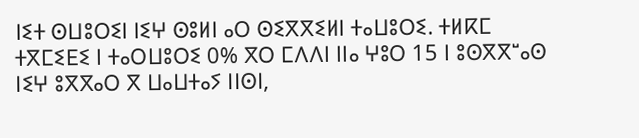ⵏⵉⵜ ⵙⵡⵓⵔⵉⵏ ⵏⵉⵖ ⵙⵓⵍⵏ ⴰⵔ ⵙⵉⴳⴳⵉⵍⵏ ⵜⴰⵡⵓⵔⵉ. ⵜⵍⴽⵎ ⵜⴳⵎⵉⴹⵉ ⵏ ⵜⴰⵔⵡⵓⵔⵉ 0% ⴳⵔ ⵎⴷⴷⵏ ⵏⵏⴰ ⵖⵓⵔ 15 ⵏ ⵓⵙⴳⴳⵯⴰⵙ ⵏⵉⵖ ⵓⴳⴳⴰⵔ ⴳ ⵡⴰⵡⵜⴰⵢ ⵏⵏⵙⵏ,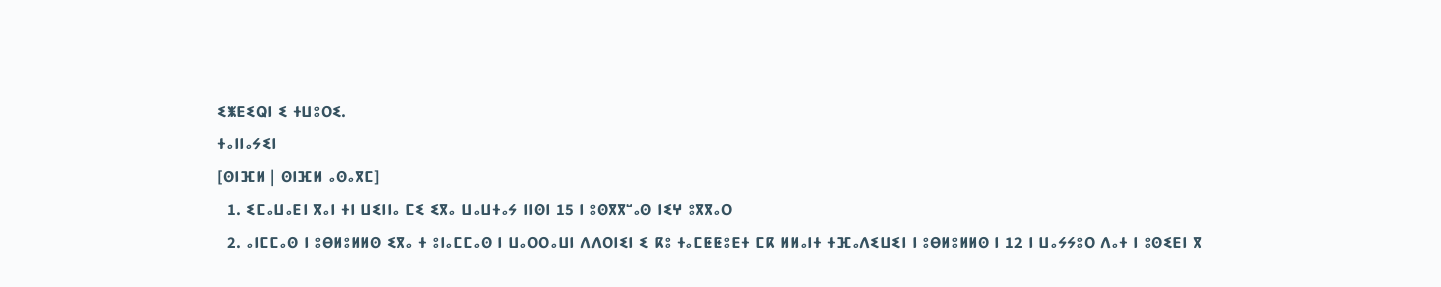ⵉⵥⴹⵉⵕⵏ ⵉ ⵜⵡⵓⵔⵉ.
ⵜⴰⵏⵏⴰⵢⵉⵏ
[ⵙⵏⴼⵍ | ⵙⵏⴼⵍ ⴰⵙⴰⴳⵎ]
  1. ⵉⵎⴰⵡⴰⴹⵏ ⴳⴰⵏ ⵜⵏ ⵡⵉⵏⵏⴰ ⵎⵉ ⵉⴳⴰ ⵡⴰⵡⵜⴰⵢ ⵏⵏⵙⵏ 15 ⵏ ⵓⵙⴳⴳⵯⴰⵙ ⵏⵉⵖ ⵓⴳⴳⴰⵔ
  2. ⴰⵏⵎⵎⴰⵙ ⵏ ⵓⴱⵍⵓⵍⵍⵙ ⵉⴳⴰ ⵜ ⵓⵏⴰⵎⵎⴰⵙ ⵏ ⵡⴰⵔⵔⴰⵡⵏ ⴷⴷⵔⵏⵉⵏ ⵉ ⴽⵓ ⵜⴰⵎⵟⵟⵓⴹⵜ ⵎⴽ ⵍⵍⴰⵏⵜ ⵜⴼⴰⴷⵉⵡⵉⵏ ⵏ ⵓⴱⵍⵓⵍⵍⵙ ⵏ 12 ⵏ ⵡⴰⵢⵢⵓⵔ ⴷⴰⵜ ⵏ ⵓⵙⵉⴹⵏ ⴳ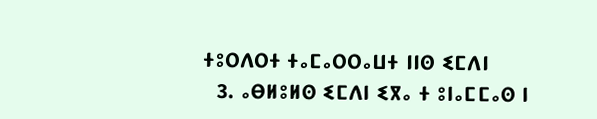ⵜⵓⵔⴷⵔⵜ ⵜⴰⵎⴰⵔⵔⴰⵡⵜ ⵏⵏⵙ ⵉⵎⴷⵏ
  3. ⴰⴱⵍⵓⵍⵙ ⵉⵎⴷⵏ ⵉⴳⴰ ⵜ ⵓⵏⴰⵎⵎⴰⵙ ⵏ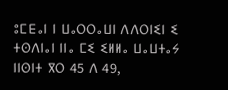ⵓⵎⴹⴰⵏ ⵏ ⵡⴰⵔⵔⴰⵡⵏ ⴷⴷⵔⵏⵉⵏ ⵉ ⵜⵙⴷⵏⴰⵏ ⵏⵏⴰ ⵎⵉ ⵉⵍⵍⴰ ⵡⴰⵡⵜⴰⵢ ⵏⵏⵙⵏⵜ ⴳⵔ 45 ⴷ 49,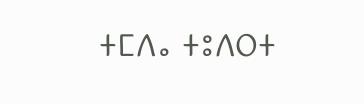ⵜⵎⴷⴰ ⵜⵓⴷⵔⵜ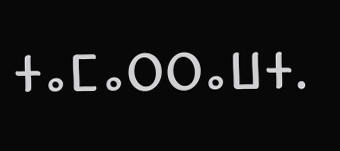ⵜⴰⵎⴰⵔⵔⴰⵡⵜ.